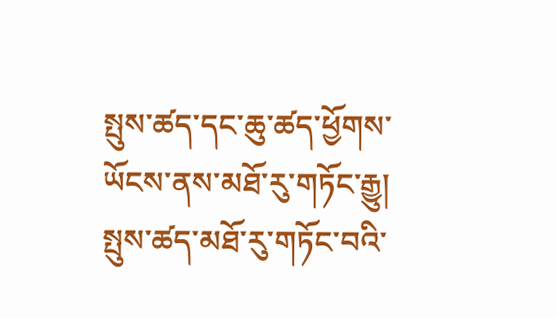སྤུས་ཚད་དང་ཆུ་ཚད་ཕྱོགས་ཡོངས་ནས་མཐོ་རུ་གཏོང་རྒྱུ། སྤུས་ཚད་མཐོ་རུ་གཏོང་བའི་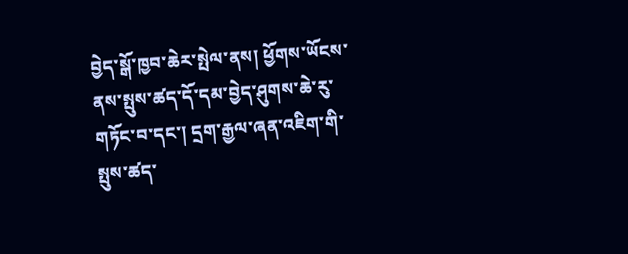བྱེད་སྒོ་ཁྱབ་ཆེར་སྤེལ་ནས། ཕྱོགས་ཡོངས་ནས་སྤུས་ཚད་དོ་དམ་བྱེད་ཤུགས་ཆེ་རུ་གཏོང་བ་དང་། དྲག་རྒྱལ་ཞན་འཇིག་གི་སྤུས་ཚད་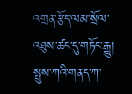འགྲན་རྩོད་ལམ་སྲོལ་འཐུས་ཚང་དུ་གཏོང་རྒྱུ། སྤུས་ཀའི་གནད་ཀ་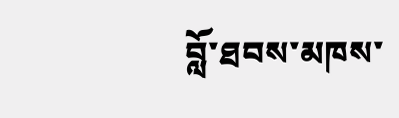བློ་ཐབས་མཁས་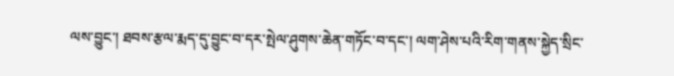ལས་བྱུང་། ཐབས་རྩལ་རྨད་དུ་བྱུང་བ་དར་སྤེལ་ཤུགས་ཆེན་གཏོང་བ་དང་། ལག་ཤེས་པའི་རིག་གནས་སྐྱེད་སྲིང་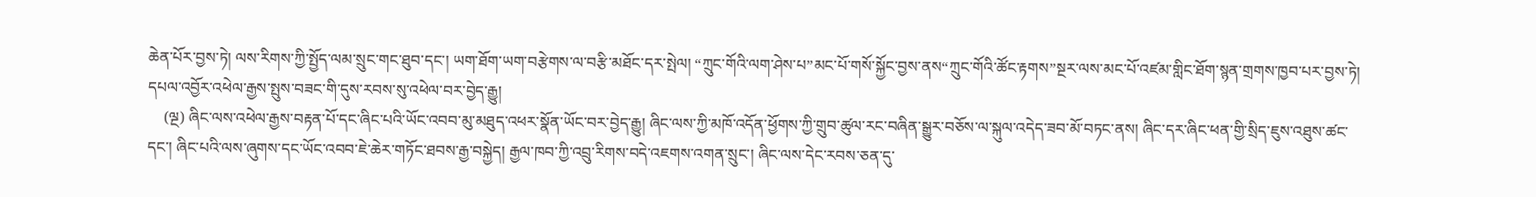ཆེན་པོར་བྱས་ཏེ། ལས་རིགས་ཀྱི་སྤྱོད་ལམ་སྲུང་གང་ཐུབ་དང་། ཡག་ཐོག་ཡག་བརྩེགས་ལ་བརྩི་མཐོང་དར་སྤེལ། “ཀྲུང་གོའི་ལག་ཤེས་པ”མང་པོ་གསོ་སྐྱོང་བྱས་ནས“ཀྲུང་གོའི་ཚོང་རྟགས”སྔར་ལས་མང་པོ་འཛམ་གླིང་ཐོག་སྙན་གྲགས་ཁྱབ་པར་བྱས་ཏེ། དཔལ་འབྱོར་འཕེལ་རྒྱས་སྤུས་བཟང་གི་དུས་རབས་སུ་འཕེལ་བར་བྱེད་རྒྱུ།
    (ལྔ) ཞིང་ལས་འཕེལ་རྒྱས་བརྟན་པོ་དང་ཞིང་པའི་ཡོང་འབབ་མུ་མཐུད་འཕར་སྣོན་ཡོང་བར་བྱེད་རྒྱུ། ཞིང་ལས་ཀྱི་མཁོ་འདོན་ཕྱོགས་ཀྱི་གྲུབ་ཚུལ་རང་བཞིན་སྒྱུར་བཅོས་ལ་སྐུལ་འདེད་ཟབ་མོ་བཏང་ནས། ཞིང་དར་ཞིང་ཕན་གྱི་སྲིད་ཇུས་འཐུས་ཚང་དང་། ཞིང་པའི་ལས་ཞུགས་དང་ཡོང་འབབ་ཇེ་ཆེར་གཏོང་ཐབས་རྒྱ་བསྐྱེད། རྒྱལ་ཁབ་ཀྱི་འབྲུ་རིགས་བདེ་འཇགས་འགན་སྲུང་། ཞིང་ལས་དེང་རབས་ཅན་དུ་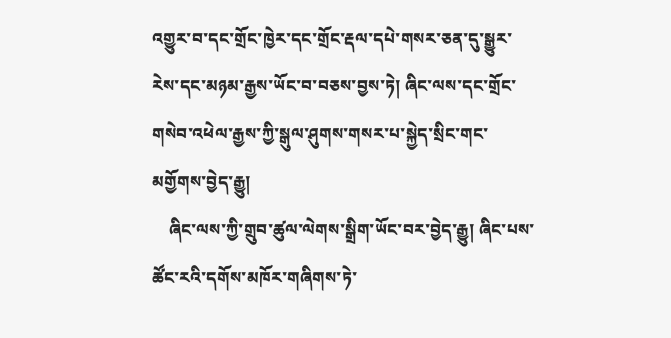འགྱུར་བ་དང་གྲོང་ཁྱེར་དང་གྲོང་རྡལ་དཔེ་གསར་ཅན་དུ་སྒྱུར་རེས་དང་མཉམ་རྒྱས་ཡོང་བ་བཅས་བྱས་ཏེ། ཞིང་ལས་དང་གྲོང་གསེབ་འཕེལ་རྒྱས་ཀྱི་སྒུལ་ཤུགས་གསར་པ་སྐྱེད་སྲིང་གང་མགྱོགས་བྱེད་རྒྱུ།
    ཞིང་ལས་ཀྱི་གྲུབ་ཚུལ་ལེགས་སྒྲིག་ཡོང་བར་བྱེད་རྒྱུ། ཞིང་པས་ཚོང་རའི་དགོས་མཁོར་གཞིགས་ཏེ་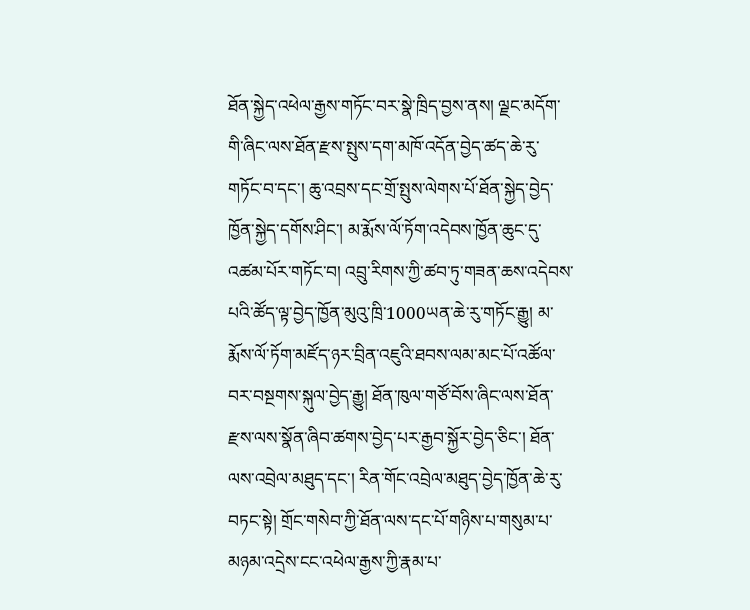ཐོན་སྐྱེད་འཕེལ་རྒྱས་གཏོང་བར་སྣེ་ཁྲིད་བྱས་ནས། ལྗང་མདོག་གི་ཞིང་ལས་ཐོན་རྫས་སྤུས་དག་མཁོ་འདོན་བྱེད་ཚད་ཆེ་རུ་གཏོང་བ་དང་། ཆུ་འབྲས་དང་གྲོ་སྤུས་ལེགས་པོ་ཐོན་སྐྱེད་བྱེད་ཁྱོན་སྐྱེད་དགོས་ཤིང་། མ་རྨོས་ལོ་ཏོག་འདེབས་ཁྱོན་ཆུང་དུ་འཚམ་པོར་གཏོང་བ། འབྲུ་རིགས་ཀྱི་ཚབ་ཏུ་གཟན་ཆས་འདེབས་པའི་ཚོད་ལྟ་བྱེད་ཁྱོན་མུའུ་ཁྲི་1000ཡན་ཆེ་རུ་གཏོང་རྒྱུ། མ་རྨོས་ལོ་ཏོག་མཛོད་ཉར་བྲིན་འཇུའི་ཐབས་ལམ་མང་པོ་འཚོལ་བར་བསྔགས་སྐུལ་བྱེད་རྒྱུ། ཐོན་ཁུལ་གཙོ་བོས་ཞིང་ལས་ཐོན་རྫས་ལས་སྣོན་ཞིབ་ཚགས་བྱེད་པར་རྒྱབ་སྐྱོར་བྱེད་ཅིང་། ཐོན་ལས་འབྲེལ་མཐུད་དང་། རིན་གོང་འབྲེལ་མཐུད་བྱེད་ཁྱོན་ཆེ་རུ་བཏང་སྟེ། གྲོང་གསེབ་ཀྱི་ཐོན་ལས་དང་པོ་གཉིས་པ་གསུམ་པ་མཉམ་འདྲེས་ངང་འཕེལ་རྒྱས་ཀྱི་རྣམ་པ་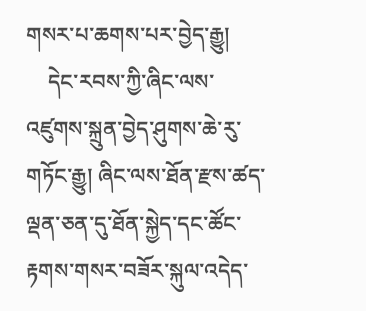གསར་པ་ཆགས་པར་བྱེད་རྒྱུ།
    དེང་རབས་ཀྱི་ཞིང་ལས་འཛུགས་སྐྲུན་བྱེད་ཤུགས་ཆེ་རུ་གཏོང་རྒྱུ། ཞིང་ལས་ཐོན་རྫས་ཚད་ལྡན་ཅན་དུ་ཐོན་སྐྱེད་དང་ཚོང་རྟགས་གསར་བཟོར་སྐུལ་འདེད་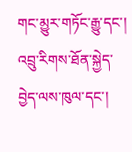གང་མྱུར་གཏོང་རྒྱུ་དང་། འབྲུ་རིགས་ཐོན་སྐྱེད་བྱེད་ལས་ཁུལ་དང་།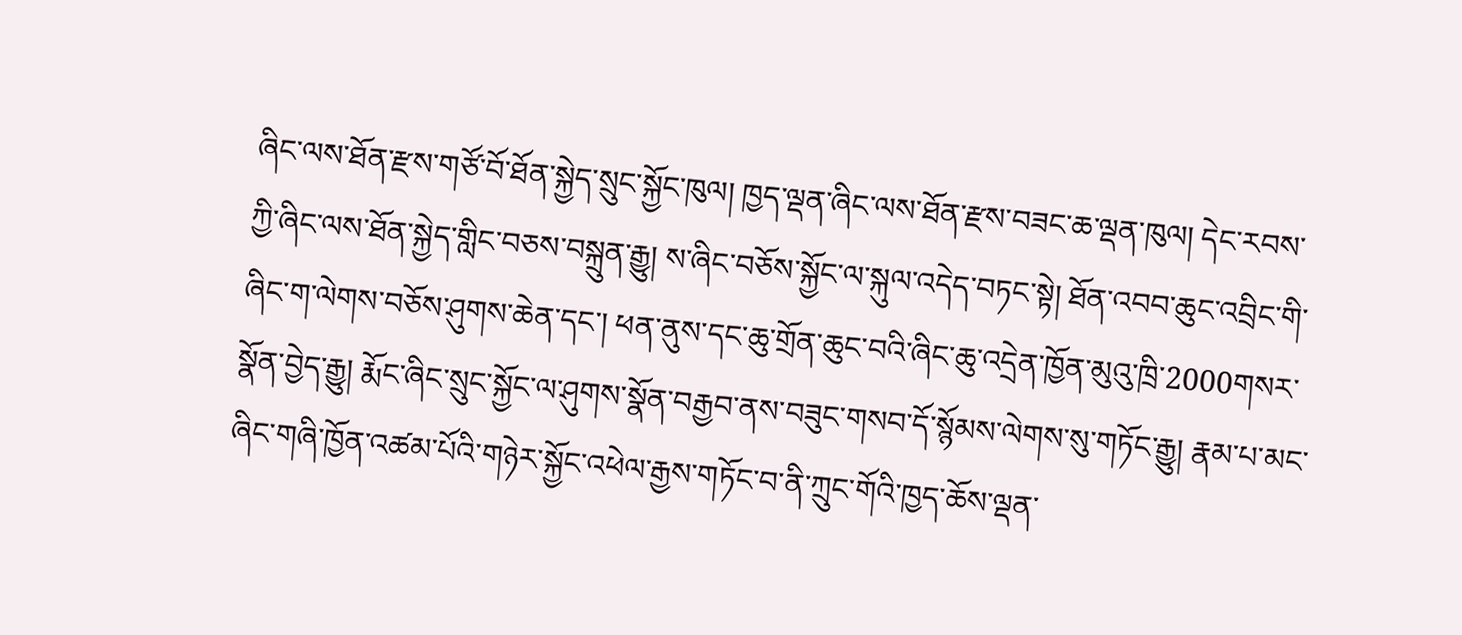ཞིང་ལས་ཐོན་རྫས་གཙོ་བོ་ཐོན་སྐྱེད་སྲུང་སྐྱོང་ཁུལ། ཁྱད་ལྡན་ཞིང་ལས་ཐོན་རྫས་བཟང་ཆ་ལྡན་ཁུལ། དེང་རབས་ཀྱི་ཞིང་ལས་ཐོན་སྐྱེད་གླིང་བཅས་བསྐྲུན་རྒྱུ། ས་ཞིང་བཅོས་སྐྱོང་ལ་སྐུལ་འདེད་བཏང་སྟེ། ཐོན་འབབ་ཆུང་འབྲིང་གི་ཞིང་ག་ལེགས་བཅོས་ཤུགས་ཆེན་དང་། ཕན་ནུས་དང་ཆུ་གྲོན་ཆུང་བའི་ཞིང་ཆུ་འདྲེན་ཁྱོན་མུའུ་ཁྲི་2000གསར་སྣོན་བྱེད་རྒྱུ། རྨོང་ཞིང་སྲུང་སྐྱོང་ལ་ཤུགས་སྣོན་བརྒྱབ་ནས་བཟུང་གསབ་དོ་སྙོམས་ལེགས་སུ་གཏོང་རྒྱུ། རྣམ་པ་མང་ཞིང་གཞི་ཁྱོན་འཚམ་པོའི་གཉེར་སྐྱོང་འཕེལ་རྒྱས་གཏོང་བ་ནི་ཀྲུང་གོའི་ཁྱད་ཆོས་ལྡན་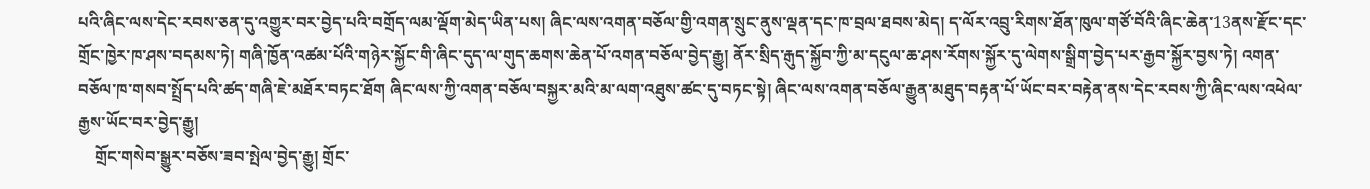པའི་ཞིང་ལས་དེང་རབས་ཅན་དུ་འགྱུར་བར་བྱེད་པའི་བགྲོད་ལམ་ལྡོག་མེད་ཡིན་པས། ཞིང་ལས་འགན་བཅོལ་གྱི་འགན་སྲུང་ནུས་ལྡན་དང་ཁ་བྲལ་ཐབས་མེད། ད་ལོར་འབྲུ་རིགས་ཐོན་ཁུལ་གཙོ་བོའི་ཞིང་ཆེན་13ནས་རྫོང་དང་གྲོང་ཁྱེར་ཁ་ཤས་བདམས་ཏེ། གཞི་ཁྱོན་འཚམ་པོའི་གཉེར་སྐྱོང་གི་ཞིང་དུད་ལ་གུད་ཆགས་ཆེན་པོ་འགན་བཅོལ་བྱེད་རྒྱུ། ནོར་སྲིད་རྒུད་སྐྱོབ་ཀྱི་མ་དངུལ་ཆ་ཤས་རོགས་སྐྱོར་དུ་ལེགས་སྒྲིག་བྱེད་པར་རྒྱབ་སྐྱོར་བྱས་ཏེ། འགན་བཅོལ་ཁ་གསབ་སྤྲོད་པའི་ཚད་གཞི་ཇེ་མཐོར་བཏང་ཐོག ཞིང་ལས་ཀྱི་འགན་བཅོལ་བསྐྱར་མའི་མ་ལག་འཐུས་ཚང་དུ་བཏང་སྟེ། ཞིང་ལས་འགན་བཅོལ་རྒྱུན་མཐུད་བརྟན་པོ་ཡོང་བར་བརྟེན་ནས་དེང་རབས་ཀྱི་ཞིང་ལས་འཕེལ་རྒྱས་ཡོང་བར་བྱེད་རྒྱུ།
    གྲོང་གསེབ་སྒྱུར་བཅོས་ཟབ་སྤེལ་བྱེད་རྒྱུ། གྲོང་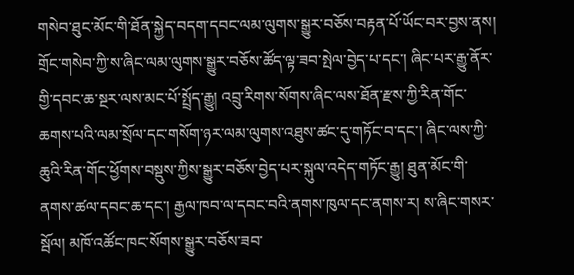གསེབ་ཐུང་མོང་གི་ཐོན་སྐྱེད་བདག་དབང་ལམ་ལུགས་སྒྱུར་བཅོས་བརྟན་པོ་ཡོང་བར་བྱས་ནས། གྲོང་གསེབ་ཀྱི་ས་ཞིང་ལམ་ལུགས་སྒྱུར་བཅོས་ཚོད་ལྟ་ཟབ་སྤེལ་བྱེད་པ་དང་། ཞིང་པར་རྒྱུ་ནོར་གྱི་དབང་ཆ་སྔར་ལས་མང་པོ་སྤྲོད་རྒྱུ། འབྲུ་རིགས་སོགས་ཞིང་ལས་ཐོན་རྫས་ཀྱི་རིན་གོང་ཆགས་པའི་ལམ་སྲོལ་དང་གསོག་ཉར་ལམ་ལུགས་འཐུས་ཚང་དུ་གཏོང་བ་དང་། ཞིང་ལས་ཀྱི་ཆུའི་རིན་གོང་ཕྱོགས་བསྡུས་ཀྱིས་སྒྱུར་བཅོས་བྱེད་པར་སྐུལ་འདེད་གཏོང་རྒྱུ། ཐུན་མོང་གི་ནགས་ཚལ་དབང་ཆ་དང་། རྒྱལ་ཁབ་ལ་དབང་བའི་ནགས་ཁུལ་དང་ནགས་ར། ས་ཞིང་གསར་སྦོལ། མཁོ་འཚོང་ཁང་སོགས་སྒྱུར་བཅོས་ཟབ་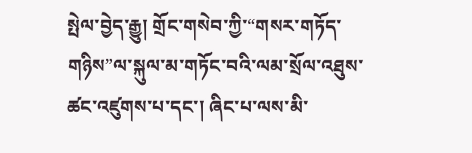སྤེལ་བྱེད་རྒྱུ། གྲོང་གསེབ་ཀྱི་“གསར་གཏོད་གཉིས”ལ་སྐུལ་མ་གཏོང་བའི་ལམ་སྲོལ་འཐུས་ཚང་འཛུགས་པ་དང་། ཞིང་པ་ལས་མི་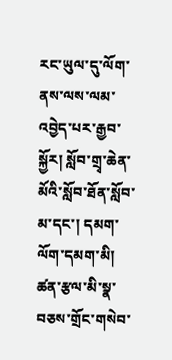རང་ཡུལ་དུ་ལོག་ནས་ལས་ལམ་འབྱེད་པར་རྒྱབ་སྐྱོར། སློབ་གྲྭ་ཆེན་མོའི་སློབ་ཐོན་སློབ་མ་དང་། དམག་ལོག་དམག་མི། ཚན་རྩལ་མི་སྣ་བཅས་གྲོང་གསེབ་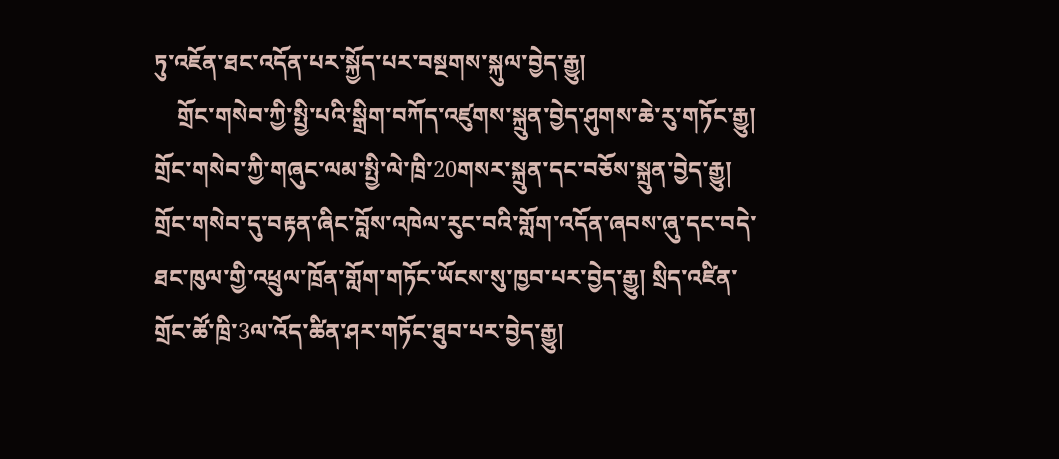ཏུ་འཇོན་ཐང་འདོན་པར་སྐྱོད་པར་བསྔགས་སྐུལ་བྱེད་རྒྱུ།
    གྲོང་གསེབ་ཀྱི་སྤྱི་པའི་སྒྲིག་བཀོད་འཛུགས་སྐྲུན་བྱེད་ཤུགས་ཆེ་རུ་གཏོང་རྒྱུ། གྲོང་གསེབ་ཀྱི་གཞུང་ལམ་སྤྱི་ལེ་ཁྲི་20གསར་སྐྲུན་དང་བཅོས་སྐྲུན་བྱེད་རྒྱུ། གྲོང་གསེབ་དུ་བརྟན་ཞིང་བློས་འཁེལ་རུང་བའི་གློག་འདོན་ཞབས་ཞུ་དང་བདེ་ཐང་ཁུལ་གྱི་འཕྲུལ་ཁྲོན་གློག་གཏོང་ཡོངས་སུ་ཁྱབ་པར་བྱེད་རྒྱུ། སྲིད་འཛིན་གྲོང་ཚོ་ཁྲི་3ལ་འོད་ཚིན་ཤར་གཏོང་ཐུབ་པར་བྱེད་རྒྱུ།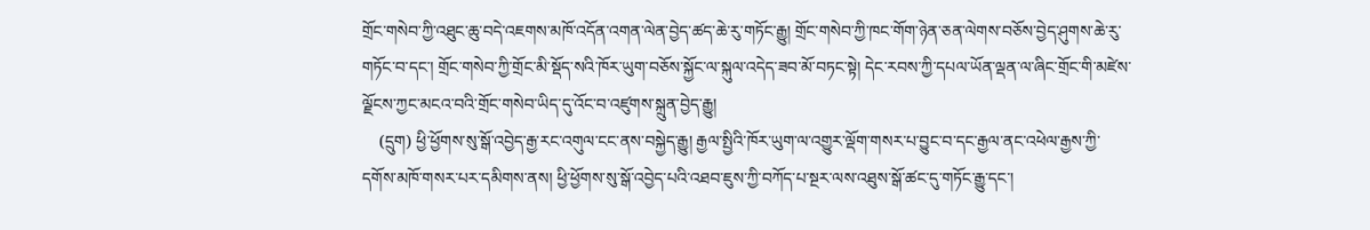གྲོང་གསེབ་ཀྱི་འཐུང་ཆུ་བདེ་འཇགས་མཁོ་འདོན་འགན་ལེན་བྱེད་ཚད་ཆེ་རུ་གཏོང་རྒྱུ། གྲོང་གསེབ་ཀྱི་ཁང་གོག་ཉེན་ཅན་ལེགས་བཅོས་བྱེད་ཤུགས་ཆེ་རུ་གཏོང་བ་དང་། གྲོང་གསེབ་ཀྱི་གྲོང་མི་སྡོད་སའི་ཁོར་ཡུག་བཅོས་སྐྱོང་ལ་སྐུལ་འདེད་ཟབ་མོ་བཏང་སྟེ། དེང་རབས་ཀྱི་དཔལ་ཡོན་ལྡན་ལ་ཞིང་གྲོང་གི་མཛེས་ལྗོངས་ཀྱང་མངའ་བའི་གྲོང་གསེབ་ཡིད་དུ་འོང་བ་འཛུགས་སྐྲུན་བྱེད་རྒྱུ།
    (དྲུག) ཕྱི་ཕྱོགས་སུ་སྒོ་འབྱེད་རྒྱ་རང་འགུལ་ངང་ནས་བསྐྱེད་རྒྱུ། རྒྱལ་སྤྱིའི་ཁོར་ཡུག་ལ་འགྱུར་ལྡོག་གསར་པ་བྱུང་བ་དང་རྒྱལ་ནང་འཕེལ་རྒྱས་ཀྱི་དགོས་མཁོ་གསར་པར་དམིགས་ནས། ཕྱི་ཕྱོགས་སུ་སྒོ་འབྱེད་པའི་འཐབ་ཇུས་ཀྱི་བཀོད་པ་སྔར་ལས་འཐུས་སྒོ་ཚང་དུ་གཏོང་རྒྱུ་དང་།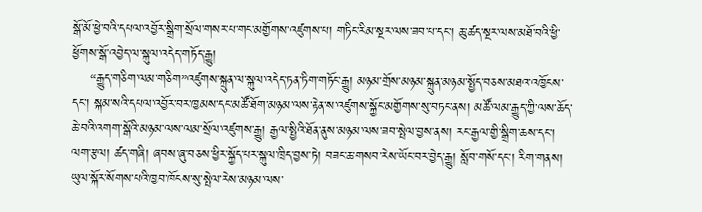སྒོ་མོ་ཕྱེ་བའི་དཔལ་འབྱོར་སྒྲིག་སྲོལ་གསར་པ་གང་མགྱོགས་འཛུགས་པ། གཏིང་རིམ་སྔར་ལས་ཟབ་པ་དང་། ཆུ་ཚད་སྔར་ལས་མཐོ་བའི་ཕྱི་ཕྱོགས་སྒོ་འབྱེད་ལ་སྐུལ་འདེད་གཏོད་རྒྱུ།
    “རྒྱུད་གཅིག་ལམ་གཅིག”འཛུགས་སྐྲུན་ལ་སྐུལ་འདེད་ཏན་ཏིག་གཏོང་རྒྱུ། མཉམ་གྲོས་མཉམ་སྐྲུན་མཉམ་སྤྱོད་བཅས་མཐའ་འཁྱོངས་དང་། སྐམ་སའི་དཔལ་འབྱོར་བར་ཁྱམས་དང་མཚོ་ཐོག་མཉམ་ལས་རྟེན་ས་འཛུགས་སྐྱོང་མགྱོགས་སུ་བཏང་ནས། མཚོ་ལམ་རྒྱུད་ཀྱི་ལས་ཆོད་ཆེ་བའི་འགག་སྒོའི་མཉམ་ལས་ལམ་སྲོལ་འཛུགས་རྒྱུ། རྒྱལ་སྤྱིའི་ཐོན་ནུས་མཉམ་ལས་ཟབ་སྤེལ་བྱས་ནས། རང་རྒྱལ་གྱི་སྒྲིག་ཆས་དང་། ལག་རྩལ། ཚད་གཞི། ཞབས་ཞུ་བཅས་ཕྱིར་སྐྱོད་པར་སྐུལ་ཁྲིད་བྱས་ཏེ། བཟང་ཆ་གསབ་རེས་ཡོང་བར་བྱེད་རྒྱུ། སློབ་གསོ་དང་། རིག་གནས། ཡུལ་སྐོར་སོགས་པའི་ཁྱབ་ཁོངས་སུ་སྤེལ་རེས་མཉམ་ལས་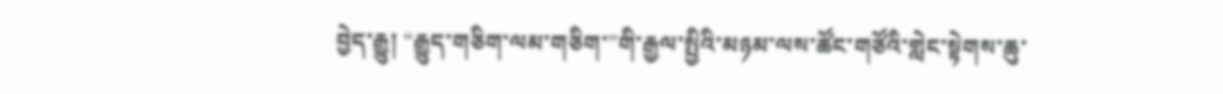བྱེད་རྒྱུ། “རྒྱུད་གཅིག་ལམ་གཅིག་”གི་རྒྱལ་སྤྱིའི་མཉམ་ལས་ཚོང་གཙོའི་གླེང་སྟེགས་ཆུ་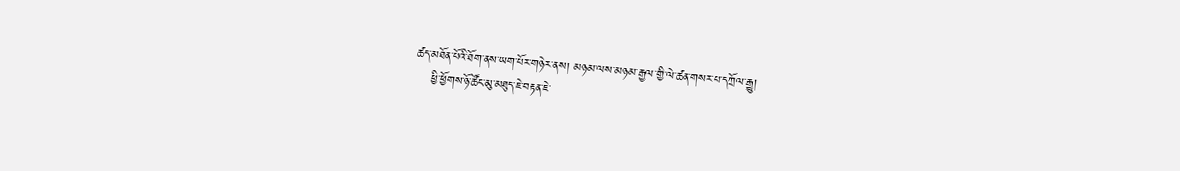ཚད་མཐོན་པོའི་ཐོག་ནས་ཡག་པོར་གཉེར་ནས། མཉམ་ལས་མཉམ་རྒྱལ་གྱི་ལེ་ཚན་གསར་པ་དཀྲོལ་རྒྱུ།
    ཕྱི་ཕྱོགས་ཉོ་ཚོང་མུ་མཐུད་ཇེ་བརྟན་ཇེ་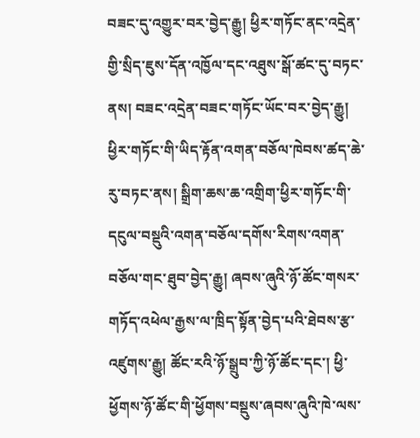བཟང་དུ་འགྱུར་བར་བྱེད་རྒྱུ། ཕྱིར་གཏོང་ནང་འདྲེན་གྱི་སྲིད་ཇུས་དོན་འཁྱོལ་དང་འཐུས་སྒོ་ཚང་དུ་བཏང་ནས། བཟང་འདྲེན་བཟང་གཏོང་ཡོང་བར་བྱེད་རྒྱུ། ཕྱིར་གཏོང་གི་ཡིད་རྟོན་འགན་བཅོལ་ཁེབས་ཚད་ཆེ་རུ་བཏང་ནས། སྒྲིག་ཆས་ཆ་འགྲིག་ཕྱིར་གཏོང་གི་དངུལ་བསྡུའི་འགན་བཅོལ་དགོས་རིགས་འགན་བཅོལ་གང་ཐུབ་བྱེད་རྒྱུ། ཞབས་ཞུའི་ཉོ་ཚོང་གསར་གཏོད་འཕེལ་རྒྱས་ལ་ཁྲིད་སྟོན་བྱེད་པའི་ཐེབས་རྩ་འཛུགས་རྒྱུ། ཚོང་རའི་ཉོ་སྒྲུབ་ཀྱི་ཉོ་ཚོང་དང་། ཕྱི་ཕྱོགས་ཉོ་ཚོང་གི་ཕྱོགས་བསྡུས་ཞབས་ཞུའི་ཁེ་ལས་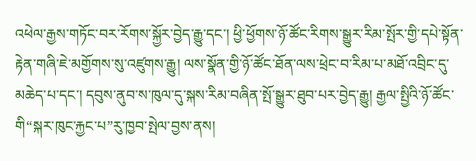འཕེལ་རྒྱས་གཏོང་བར་རོགས་སྐྱོར་བྱེད་རྒྱུ་དང་། ཕྱི་ཕྱོགས་ཉོ་ཚོང་རིགས་སྒྱུར་རིམ་སྤོར་གྱི་དཔེ་སྟོན་རྟེན་གཞི་ཇེ་མགྱོགས་སུ་འཛུགས་རྒྱུ། ལས་སྣོན་གྱི་ཉོ་ཚོང་ཐོན་ལས་ཕྲེང་བ་རིམ་པ་མཐོ་འབྲིང་དུ་མཆེད་པ་དང་། དབུས་ནུབ་ས་ཁུལ་དུ་སྐས་རིམ་བཞིན་སྤོ་སྒྱུར་ཐུབ་པར་བྱེད་རྒྱུ། རྒྱལ་སྤྱིའི་ཉོ་ཚོང་གི“སྐར་ཁུང་རྐྱང་པ”རུ་ཁྱབ་སྤེལ་བྱས་ནས།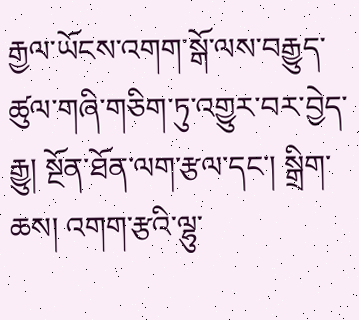རྒྱལ་ཡོངས་འགག་སྒོ་ལས་བརྒྱུད་ཚུལ་གཞི་གཅིག་ཏུ་འགྱུར་བར་བྱེད་རྒྱུ། སྔོན་ཐོན་ལག་རྩལ་དང་། སྒྲིག་ཆས། འགག་རྩའི་ལྷུ་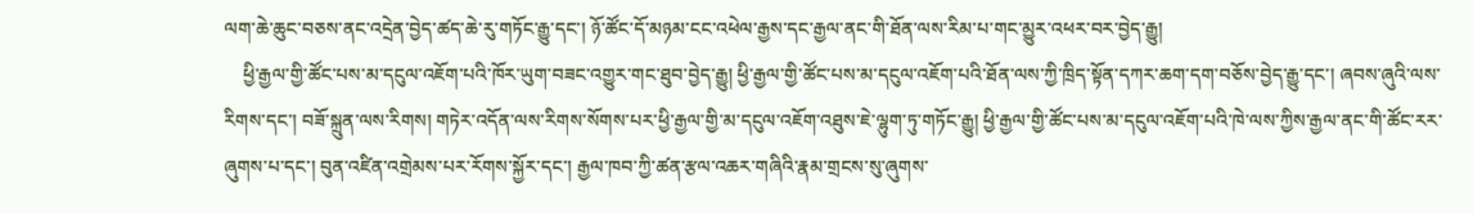ལག་ཆེ་ཆུང་བཅས་ནང་འདྲེན་བྱེད་ཚད་ཆེ་རུ་གཏོང་རྒྱུ་དང་། ཉོ་ཚོང་དོ་མཉམ་ངང་འཕེལ་རྒྱས་དང་རྒྱལ་ནང་གི་ཐོན་ལས་རིམ་པ་གང་མྱུར་འཕར་བར་བྱེད་རྒྱུ།
    ཕྱི་རྒྱལ་གྱི་ཚོང་པས་མ་དངུལ་འཇོག་པའི་ཁོར་ཡུག་བཟང་འགྱུར་གང་ཐུབ་བྱེད་རྒྱུ། ཕྱི་རྒྱལ་གྱི་ཚོང་པས་མ་དངུལ་འཇོག་པའི་ཐོན་ལས་ཀྱི་ཁྲིད་སྟོན་དཀར་ཆག་དག་བཅོས་བྱེད་རྒྱུ་དང་། ཞབས་ཞུའི་ལས་རིགས་དང་། བཟོ་སྐྲུན་ལས་རིགས། གཏེར་འདོན་ལས་རིགས་སོགས་པར་ཕྱི་རྒྱལ་གྱི་མ་དངུལ་འཇོག་འཐུས་ཇེ་ལྷུག་ཏུ་གཏོང་རྒྱུ། ཕྱི་རྒྱལ་གྱི་ཚོང་པས་མ་དངུལ་འཇོག་པའི་ཁེ་ལས་ཀྱིས་རྒྱལ་ནང་གི་ཚོང་རར་ཞུགས་པ་དང་། བུན་འཛིན་འགྲེམས་པར་རོགས་སྐྱོར་དང་། རྒྱལ་ཁབ་ཀྱི་ཚན་རྩལ་འཆར་གཞིའི་རྣམ་གྲངས་སུ་ཞུགས་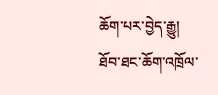ཆོག་པར་བྱེད་རྒྱུ། ཐོབ་ཐང་ཆོག་འཁྲོལ་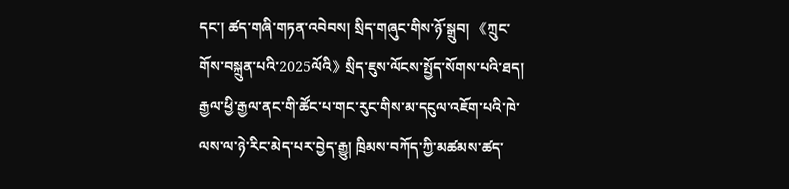དང་། ཚད་གཞི་གཏན་འབེབས། སྲིད་གཞུང་གིས་ཉོ་སྒྲུབ། 《ཀྲུང་གོས་བསྐྲུན་པའི་2025ལོའི》སྲིད་ཇུས་ལོངས་སྤྱོད་སོགས་པའི་ཐད། རྒྱལ་ཕྱི་རྒྱལ་ནང་གི་ཚོང་པ་གང་རུང་གིས་མ་དངུལ་འཇོག་པའི་ཁེ་ལས་ལ་ཉེ་རིང་མེད་པར་བྱེད་རྒྱུ། ཁྲིམས་བཀོད་ཀྱི་མཚམས་ཚད་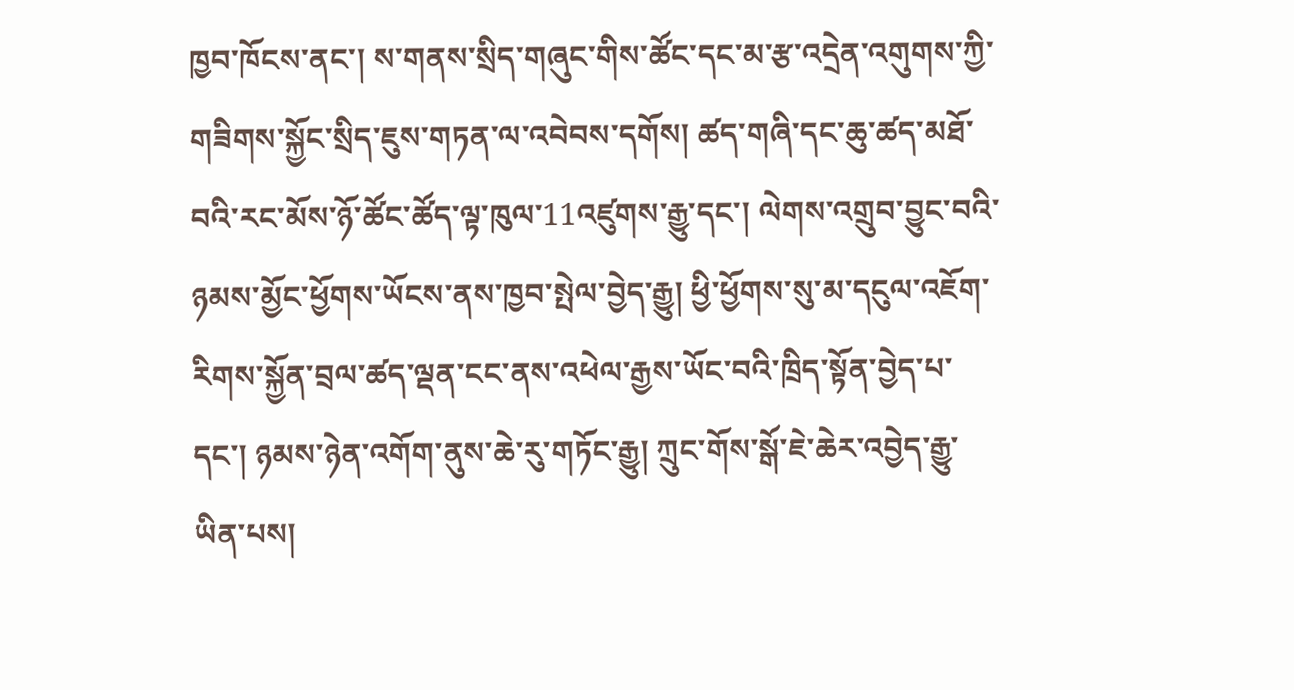ཁྱབ་ཁོངས་ནང་། ས་གནས་སྲིད་གཞུང་གིས་ཚོང་དང་མ་རྩ་འདྲེན་འགུགས་ཀྱི་གཟིགས་སྐྱོང་སྲིད་ཇུས་གཏན་ལ་འབེབས་དགོས། ཚད་གཞི་དང་ཆུ་ཚད་མཐོ་བའི་རང་མོས་ཉོ་ཚོང་ཚོད་ལྟ་ཁུལ་11འཛུགས་རྒྱུ་དང་། ལེགས་འགྲུབ་བྱུང་བའི་ཉམས་མྱོང་ཕྱོགས་ཡོངས་ནས་ཁྱབ་སྤེལ་བྱེད་རྒྱུ། ཕྱི་ཕྱོགས་སུ་མ་དངུལ་འཇོག་རིགས་སྐྱོན་བྲལ་ཚད་ལྡན་ངང་ནས་འཕེལ་རྒྱས་ཡོང་བའི་ཁྲིད་སྟོན་བྱེད་པ་དང་། ཉམས་ཉེན་འགོག་ནུས་ཆེ་རུ་གཏོང་རྒྱུ། ཀྲུང་གོས་སྒོ་ཇེ་ཆེར་འབྱེད་རྒྱུ་ཡིན་པས།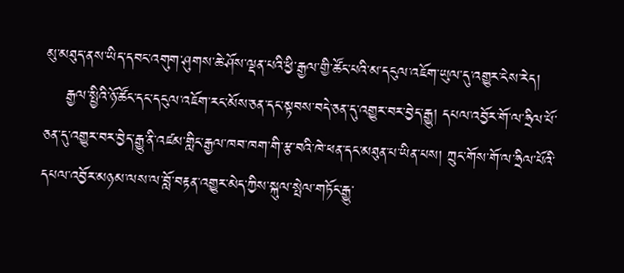མུ་མཐུད་ནས་ཡིད་དབང་འགུག་ཤུགས་ཆེ་ཤོས་ལྡན་པའི་ཕྱི་རྒྱལ་གྱི་ཚོང་པའི་མ་དངུལ་འཇོག་ཡུལ་དུ་འགྱུར་ངེས་རེད།
    རྒྱལ་སྤྱིའི་ཉོ་ཚོང་དང་དངུལ་འཇོག་རང་མོས་ཅན་དང་སྟབས་བདེ་ཅན་དུ་འགྱུར་བར་བྱེད་རྒྱུ། དཔལ་འབྱོར་གོ་ལ་ཧྲིལ་པོ་ཅན་དུ་འགྱུར་བར་བྱེད་རྒྱུ་ནི་འཛམ་གླིང་རྒྱལ་ཁབ་ཁག་གི་རྩ་བའི་ཁེ་ཕན་དང་མཐུན་པ་ཡིན་པས། ཀྲུང་གོས་གོ་ལ་ཧྲིལ་པོའི་དཔལ་འབྱོར་མཉམ་ལས་ལ་བློ་བརྟན་འགྱུར་མེད་ཀྱིས་སྐུལ་སྤེལ་གཏོང་རྒྱུ་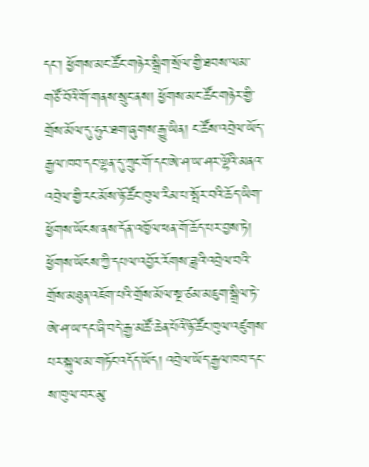དང་། ཕྱོགས་མང་ཚོང་གཉེར་སྒྲིག་སྲོལ་གྱི་ཐབས་ལམ་གཙོ་བོའི་གོ་གནས་སྲུང་ནས། ཕྱོགས་མང་ཚོང་གཉེར་གྱི་གྲོས་མོལ་དུ་ཧུར་ཐག་ཞུགས་རྒྱུ་ཡིན། ང་ཚོས་འབྲེལ་ཡོད་རྒྱལ་ཁབ་དང་ལྷན་དུ་ཀྲུང་གོ་དང་ཨེ་ཤ་ཡ་ཤར་ལྷོའི་མནའ་འབྲེལ་གྱི་རང་མོས་ཉོ་ཚོང་ཁུལ་རིམ་པ་སྤོར་བའི་ཆོད་ཡིག་ཕྱོགས་ཡོངས་ནས་དོན་འཁྱོལ་ཕན་གོ་ཆོད་པར་བྱས་ཏེ། ཕྱོགས་ཡོངས་ཀྱི་དཔལ་འབྱོར་རོགས་ཟླའི་འབྲེལ་བའི་གྲོས་མཐུན་འཇོག་པའི་གྲོས་མོལ་སྔ་ཙམ་མཇུག་སྒྲིལ་ཏེ་ཨེ་ཤ་ཡ་དང་ཞི་བདེ་རྒྱ་མཚོ་ཆེན་པོའི་ཉོ་ཚོང་ཁུལ་འཛུགས་པར་སྐུལ་མ་གཏོང་འདོད་ཡོད། འབྲེལ་ཡོད་རྒྱལ་ཁབ་དང་ས་ཁུལ་བར་མུ་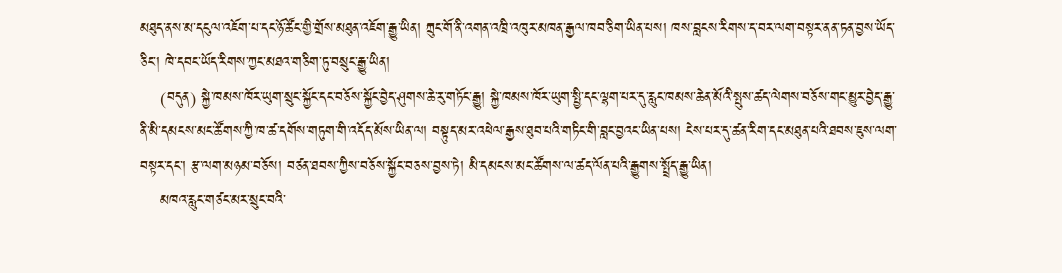མཐུད་ནས་མ་དངུལ་འཇོག་པ་དང་ཉོ་ཚོང་གྱི་གྲོས་མཐུན་འཇོག་རྒྱུ་ཡིན། ཀྲུང་གོ་ནི་འགན་འཁྲི་འཁུར་མཁན་རྒྱལ་ཁབ་ཅིག་ཡིན་པས། ཁས་བླངས་རིགས་ད་བར་ལག་བསྟར་ནན་ཏན་བྱས་ཡོད་ཅིང་། ཁེ་དབང་ཡོད་རིགས་ཀྱང་མཐའ་གཅིག་ཏུ་བསྲུང་རྒྱུ་ཡིན།
    (བདུན) སྐྱེ་ཁམས་ཁོར་ཡུག་སྲུང་སྐྱོང་དང་བཅོས་སྐྱོང་བྱེད་ཤུགས་ཆེ་རུ་གཏོང་རྒྱུ། སྐྱེ་ཁམས་ཁོར་ཡུག་སྤྱི་དང་ལྷག་པར་དུ་རླུང་ཁམས་ཆེན་མོའི་སྤུས་ཚད་ལེགས་བཅོས་གང་མྱུར་བྱེད་རྒྱུ་ནི་མི་དམངས་མང་ཚོགས་ཀྱི་ཁ་ཚ་དགོས་གཏུག་གི་འདོད་མོས་ཡིན་ལ། བསྟུད་མར་འཕེལ་རྒྱས་ཐུབ་པའི་གཏིང་གི་བླང་བྱའང་ཡིན་པས། ངེས་པར་དུ་ཚན་རིག་དང་མཐུན་པའི་ཐབས་ཇུས་ལག་བསྟར་དང་། རྩ་ལག་མཉམ་བཅོས། བཙན་ཐབས་ཀྱིས་བཅོས་སྐྱོང་བཅས་བྱས་ཏེ། མི་དམངས་མང་ཚོགས་ལ་ཚད་ལོན་པའི་རྒྱུགས་སྤྲོད་རྒྱུ་ཡིན།
    མཁའ་རླུང་གཙང་མར་སྲུང་བའི་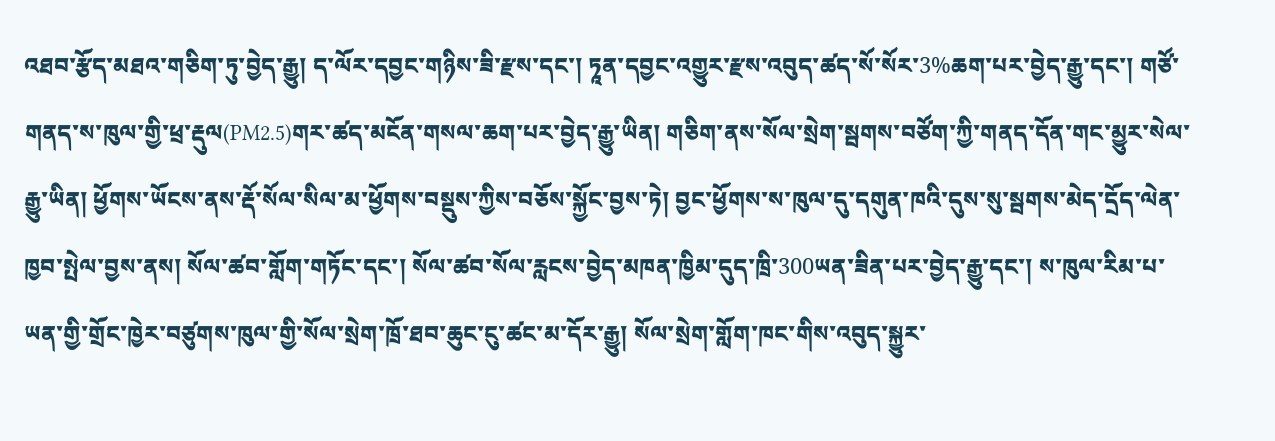འཐབ་རྩོད་མཐའ་གཅིག་ཏུ་བྱེད་རྒྱུ། ད་ལོར་དབྱང་གཉིས་ཟི་རྫས་དང་། ཏཱན་དབྱང་འགྱུར་རྫས་འབུད་ཚད་སོ་སོར་3%ཆག་པར་བྱེད་རྒྱུ་དང་། གཙོ་གནད་ས་ཁུལ་གྱི་ཕྲ་རྡུལ(PM2.5)གར་ཚད་མངོན་གསལ་ཆག་པར་བྱེད་རྒྱུ་ཡིན། གཅིག་ནས་སོལ་སྲེག་སྦགས་བཙོག་ཀྱི་གནད་དོན་གང་མྱུར་སེལ་རྒྱུ་ཡིན། ཕྱོགས་ཡོངས་ནས་རྡོ་སོལ་སིལ་མ་ཕྱོགས་བསྡུས་ཀྱིས་བཅོས་སྐྱོང་བྱས་ཏེ། བྱང་ཕྱོགས་ས་ཁུལ་དུ་དགུན་ཁའི་དུས་སུ་སྦགས་མེད་དྲོད་ལེན་ཁྱབ་སྤེལ་བྱས་ནས། སོལ་ཚབ་གློག་གཏོང་དང་། སོལ་ཚབ་སོལ་རླངས་བྱེད་མཁན་ཁྱིམ་དུད་ཁྲི་300ཡན་ཟིན་པར་བྱེད་རྒྱུ་དང་། ས་ཁུལ་རིམ་པ་ཡན་གྱི་གྲོང་ཁྱེར་བཙུགས་ཁུལ་གྱི་སོལ་སྲེག་ཁྲོ་ཐབ་ཆུང་ངུ་ཚང་མ་དོར་རྒྱུ། སོལ་སྲེག་གློག་ཁང་གིས་འབུད་སྐྱུར་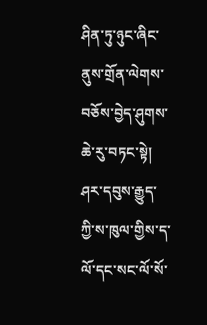ཤིན་ཏུ་ཉུང་ཞིང་ནུས་གྲོན་ལེགས་བཅོས་བྱེད་ཤུགས་ཆེ་རུ་བཏང་སྟེ། ཤར་དབུས་རྒྱུད་ཀྱི་ས་ཁུལ་གྱིས་ད་ལོ་དང་སང་ལོ་སོ་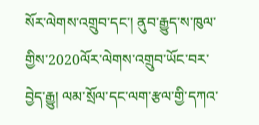སོར་ལེགས་འགྲུབ་དང་། ནུབ་རྒྱུད་ས་ཁུལ་གྱིས་2020ལོར་ལེགས་འགྲུབ་ཡོང་བར་བྱེད་རྒྱུ། ལམ་སྲོལ་དང་ལག་རྩལ་གྱི་དཀའ་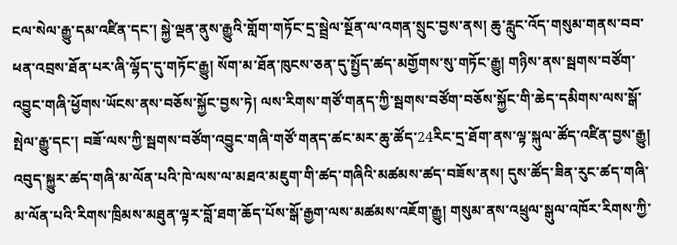ངལ་སེལ་རྒྱུ་དམ་འཛིན་དང་། སྐྱེ་ལྡན་ནུས་རྒྱུའི་གློག་གཏོང་དྲ་སྦྲེལ་སྔོན་ལ་འགན་སྲུང་བྱས་ནས། ཆུ་རླུང་འོད་གསུམ་གནས་བབ་ཕན་འབྲས་ཐོན་པར་ཞི་ལྷོད་དུ་གཏོང་རྒྱུ། སོག་མ་ཐོན་ཁུངས་ཅན་དུ་སྤྱོད་ཚད་མགྱོགས་སུ་གཏོང་རྒྱུ། གཉིས་ནས་སྦགས་བཙོག་འབྱུང་གཞི་ཕྱོགས་ཡོངས་ནས་བཅོས་སྐྱོང་བྱས་ཏེ། ལས་རིགས་གཙོ་གནད་ཀྱི་སྦགས་བཙོག་བཅོས་སྐྱོང་གི་ཆེད་དམིགས་ལས་སྒོ་སྤེལ་རྒྱུ་དང་། བཟོ་ལས་ཀྱི་སྦགས་བཙོག་འབྱུང་གཞི་གཙོ་གནད་ཚང་མར་ཆུ་ཚོད་24རིང་དྲ་ཐོག་ནས་ལྟ་སྐུལ་ཚོད་འཛིན་བྱས་རྒྱུ། འབུད་སྐྱུར་ཚད་གཞི་མ་ལོན་པའི་ཁེ་ལས་ལ་མཐའ་མཇུག་གི་ཚད་གཞིའི་མཚམས་ཚད་བཟོས་ནས། དུས་ཚོད་ཟིན་རུང་ཚད་གཞི་མ་ལོན་པའི་རིགས་ཁྲིམས་མཐུན་ལྟར་བློ་ཐག་ཆོད་པོས་སྒོ་རྒྱག་ལས་མཚམས་འཇོག་རྒྱུ། གསུམ་ནས་འཕྲུལ་སྒུལ་འཁོར་རིགས་ཀྱི་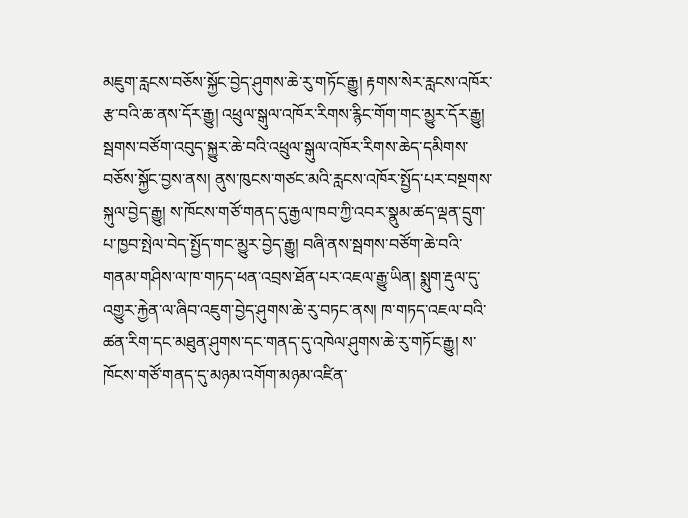མཇུག་རླངས་བཅོས་སྐྱོང་བྱེད་ཤུགས་ཆེ་རུ་གཏོང་རྒྱུ། རྟགས་སེར་རླངས་འཁོར་རྩ་བའི་ཆ་ནས་དོར་རྒྱུ། འཕྲུལ་སྒུལ་འཁོར་རིགས་རྙིང་གོག་གང་མྱུར་དོར་རྒྱུ། སྦགས་བཙོག་འབུད་སྐྱུར་ཆེ་བའི་འཕྲུལ་སྒུལ་འཁོར་རིགས་ཆེད་དམིགས་བཅོས་སྐྱོང་བྱས་ནས། ནུས་ཁུངས་གཙང་མའི་རླངས་འཁོར་སྤྱོད་པར་བསྔགས་སྐུལ་བྱེད་རྒྱུ། ས་ཁོངས་གཙོ་གནད་དུ་རྒྱལ་ཁབ་ཀྱི་འབར་སྣུམ་ཚད་ལྡན་དྲུག་པ་ཁྱབ་སྤེལ་བེད་སྤྱོད་གང་མྱུར་བྱེད་རྒྱུ། བཞི་ནས་སྦགས་བཙོག་ཆེ་བའི་གནམ་གཤིས་ལ་ཁ་གཏད་ཕན་འབྲས་ཐོན་པར་འཇལ་རྒྱུ་ཡིན། སྨུག་རྡུལ་དུ་འགྱུར་རྐྱེན་ལ་ཞིབ་འཇུག་བྱེད་ཤུགས་ཆེ་རུ་བཏང་ནས། ཁ་གཏད་འཇལ་བའི་ཚན་རིག་དང་མཐུན་ཤུགས་དང་གནད་དུ་འཁེལ་ཤུགས་ཆེ་རུ་གཏོང་རྒྱུ། ས་ཁོངས་གཙོ་གནད་དུ་མཉམ་འགོག་མཉམ་འཛིན་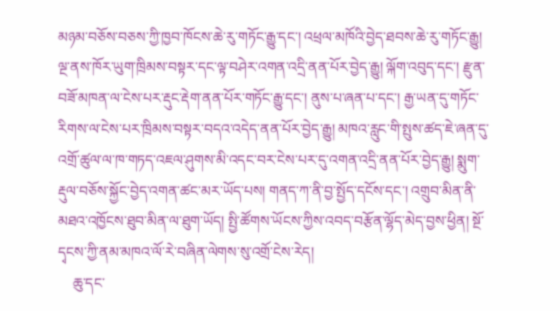མཉམ་བཅོས་བཅས་ཀྱི་ཁྱབ་ཁོངས་ཆེ་རུ་གཏོང་རྒྱུ་དང་། འཕྲལ་མཁོའི་བྱེད་ཐབས་ཆེ་རུ་གཏོང་རྒྱུ། ལྔ་ནས་ཁོར་ཡུག་ཁྲིམས་བསྟར་དང་ལྟ་བཤེར་འགན་འདྲི་ནན་པོར་བྱེད་རྒྱུ། ལྐོག་འབུད་དང་། རྫུན་བཟོ་མཁན་ལ་ངེས་པར་རྡུང་རྡེག་ནན་པོར་གཏོང་རྒྱུ་དང་། ནུས་པ་ཞན་པ་དང་། རྒྱ་ཡན་དུ་གཏོང་རིགས་ལ་ངེས་པར་ཁྲིམས་བསྟར་བདའ་འདེད་ནན་པོར་བྱེད་རྒྱུ། མཁའ་རླུང་གི་སྤུས་ཚད་ཇེ་ཞན་དུ་འགྲོ་ཚུལ་ལ་ཁ་གཏད་འཇལ་ཤུགས་མི་འདང་བར་ངེས་པར་དུ་འགན་འདྲི་ནན་པོར་བྱེད་རྒྱུ། སྨུག་རྡུལ་བཅོས་སྐྱོང་བྱེད་འགན་ཚང་མར་ཡོད་པས། གནད་ཀ་ནི་བྱ་སྤྱོད་དངོས་དང་། འགྲུབ་མིན་ནི་མཐའ་འཁྱོངས་ཐུབ་མིན་ལ་ཐུག་ཡོད། སྤྱི་ཚོགས་ཡོངས་ཀྱིས་འབད་བརྩོན་ལྷོད་མེད་བྱས་ཕྱིན། སྔོ་དྭངས་ཀྱི་ནམ་མཁའ་ལོ་རེ་བཞིན་ལེགས་སུ་འགྲོ་ངེས་རེད།
    ཆུ་དང་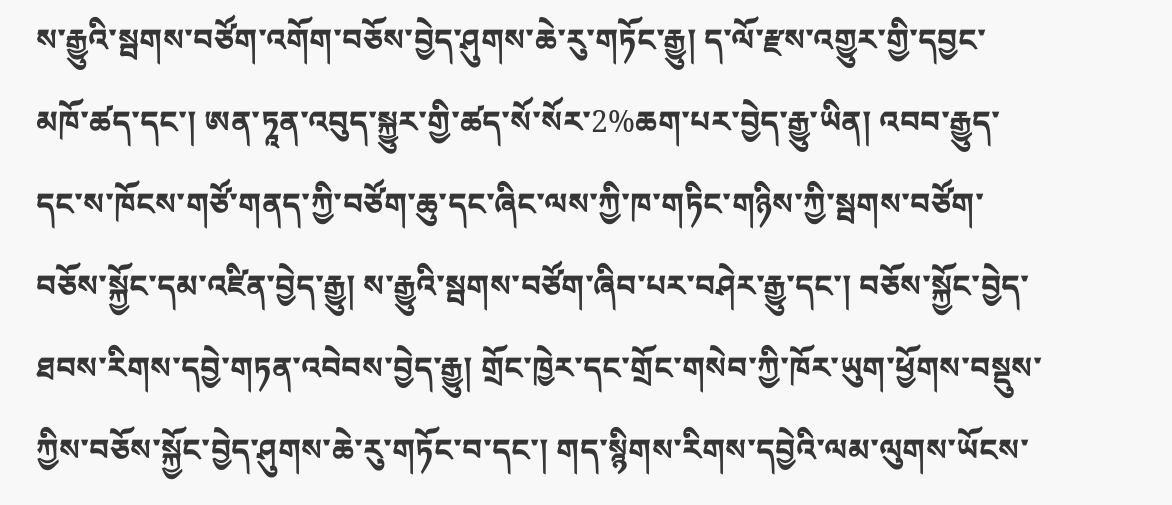ས་རྒྱུའི་སྦགས་བཙོག་འགོག་བཅོས་བྱེད་ཤུགས་ཆེ་རུ་གཏོང་རྒྱུ། ད་ལོ་རྫས་འགྱུར་གྱི་དབྱང་མཁོ་ཚད་དང་། ཨན་ཏཱན་འབུད་སྐྱུར་གྱི་ཚད་སོ་སོར་2%ཆག་པར་བྱེད་རྒྱུ་ཡིན། འབབ་རྒྱུད་དང་ས་ཁོངས་གཙོ་གནད་ཀྱི་བཙོག་ཆུ་དང་ཞིང་ལས་ཀྱི་ཁ་གཏིང་གཉིས་ཀྱི་སྦགས་བཙོག་བཅོས་སྐྱོང་དམ་འཛིན་བྱེད་རྒྱུ། ས་རྒྱུའི་སྦགས་བཙོག་ཞིབ་པར་བཤེར་རྒྱུ་དང་། བཅོས་སྐྱོང་བྱེད་ཐབས་རིགས་དབྱེ་གཏན་འབེབས་བྱེད་རྒྱུ། གྲོང་ཁྱེར་དང་གྲོང་གསེབ་ཀྱི་ཁོར་ཡུག་ཕྱོགས་བསྡུས་ཀྱིས་བཅོས་སྐྱོང་བྱེད་ཤུགས་ཆེ་རུ་གཏོང་བ་དང་། གད་སྙིགས་རིགས་དབྱེའི་ལམ་ལུགས་ཡོངས་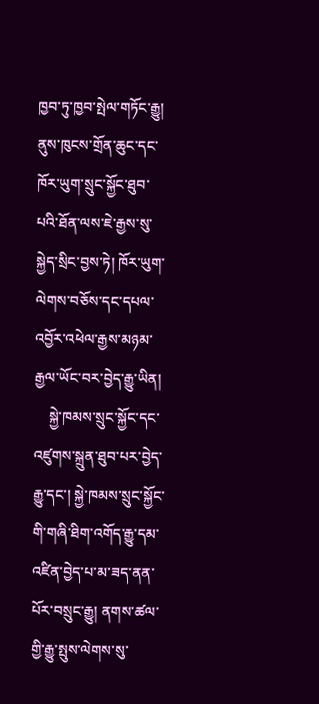ཁྱབ་ཏུ་ཁྱབ་སྤེལ་གཏོང་རྒྱུ། ནུས་ཁུངས་གྲོན་ཆུང་དང་ཁོར་ཡུག་སྲུང་སྐྱོང་ཐུབ་པའི་ཐོན་ལས་ཇེ་རྒྱས་སུ་སྐྱེད་སྲིང་བྱས་ཏེ། ཁོར་ཡུག་ལེགས་བཅོས་དང་དཔལ་འབྱོར་འཕེལ་རྒྱས་མཉམ་རྒྱལ་ཡོང་བར་བྱེད་རྒྱུ་ཡིན།
    སྐྱེ་ཁམས་སྲུང་སྐྱོང་དང་འཛུགས་སྐྲུན་ཐུབ་པར་བྱེད་རྒྱུ་དང་། སྐྱེ་ཁམས་སྲུང་སྐྱོང་གི་གཞི་ཐིག་འགོད་རྒྱུ་དམ་འཛིན་བྱེད་པ་མ་ཟད་ནན་པོར་བསྲུང་རྒྱུ། ནགས་ཚལ་གྱི་རྒྱུ་སྤུས་ལེགས་སུ་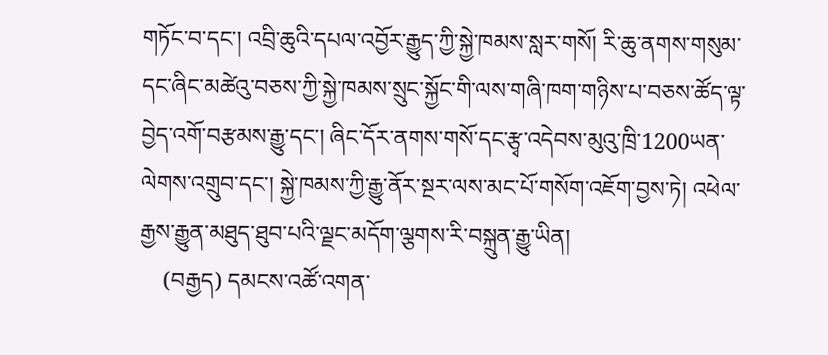གཏོང་བ་དང་། འབྲི་ཆུའི་དཔལ་འབྱོར་རྒྱུད་ཀྱི་སྐྱེ་ཁམས་སླར་གསོ། རི་ཆུ་ནགས་གསུམ་དང་ཞིང་མཚེའུ་བཅས་ཀྱི་སྐྱེ་ཁམས་སྲུང་སྐྱོང་གི་ལས་གཞི་ཁག་གཉིས་པ་བཅས་ཚོད་ལྟ་བྱེད་འགོ་བརྩམས་རྒྱུ་དང་། ཞིང་དོར་ནགས་གསོ་དང་རྩྭ་འདེབས་མུའུ་ཁྲི་1200ཡན་ལེགས་འགྲུབ་དང་། སྐྱེ་ཁམས་ཀྱི་རྒྱུ་ནོར་སྔར་ལས་མང་པོ་གསོག་འཇོག་བྱས་ཏེ། འཕེལ་རྒྱས་རྒྱུན་མཐུད་ཐུབ་པའི་ལྗང་མདོག་ལྕགས་རི་བསྐྲུན་རྒྱུ་ཡིན།
    (བརྒྱད) དམངས་འཚོ་འགན་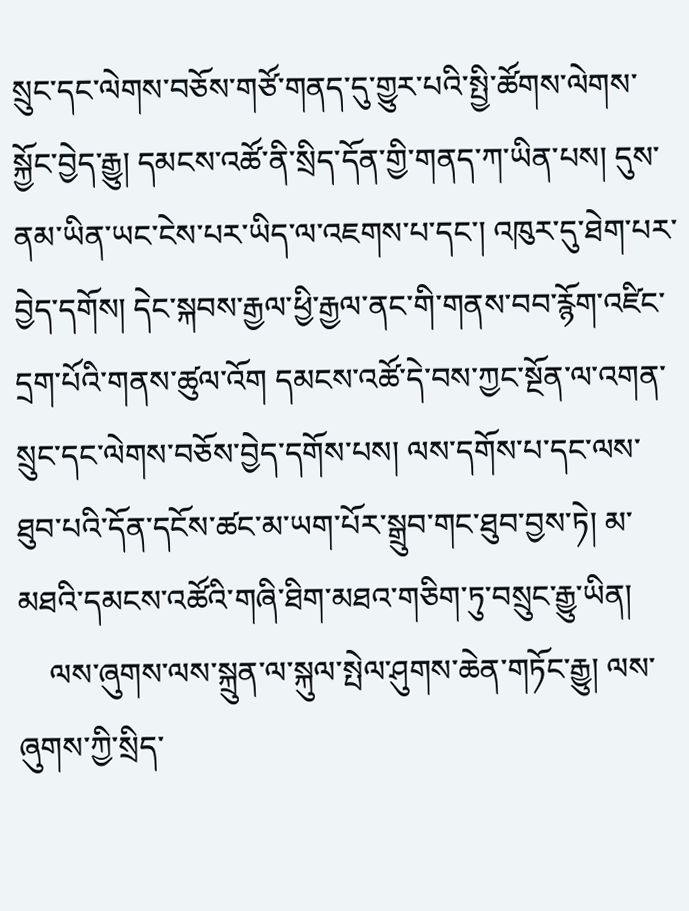སྲུང་དང་ལེགས་བཅོས་གཙོ་གནད་དུ་གྱུར་པའི་སྤྱི་ཚོགས་ལེགས་སྐྱོང་བྱེད་རྒྱུ། དམངས་འཚོ་ནི་སྲིད་དོན་གྱི་གནད་ཀ་ཡིན་པས། དུས་ནམ་ཡིན་ཡང་ངེས་པར་ཡིད་ལ་འཇགས་པ་དང་། འཁུར་དུ་ཐེག་པར་བྱེད་དགོས། དེང་སྐབས་རྒྱལ་ཕྱི་རྒྱལ་ནང་གི་གནས་བབ་རྙོག་འཛིང་དྲག་པོའི་གནས་ཚུལ་འོག དམངས་འཚོ་དེ་བས་ཀྱང་སྔོན་ལ་འགན་སྲུང་དང་ལེགས་བཅོས་བྱེད་དགོས་པས། ལས་དགོས་པ་དང་ལས་ཐུབ་པའི་དོན་དངོས་ཚང་མ་ཡག་པོར་སྒྲུབ་གང་ཐུབ་བྱས་ཏེ། མ་མཐའི་དམངས་འཚོའི་གཞི་ཐིག་མཐའ་གཅིག་ཏུ་བསྲུང་རྒྱུ་ཡིན།
    ལས་ཞུགས་ལས་སྐྲུན་ལ་སྐུལ་སྤེལ་ཤུགས་ཆེན་གཏོང་རྒྱུ། ལས་ཞུགས་ཀྱི་སྲིད་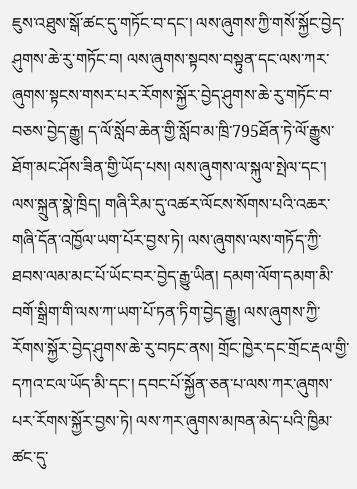ཇུས་འཐུས་སྒོ་ཚང་དུ་གཏོང་བ་དང་། ལས་ཞུགས་ཀྱི་གསོ་སྐྱོང་བྱེད་ཤུགས་ཆེ་རུ་གཏོང་བ། ལས་ཞུགས་སྟབས་བསྟུན་དང་ལས་ཀར་ཞུགས་སྟངས་གསར་པར་རོགས་སྐྱོར་བྱེད་ཤུགས་ཆེ་རུ་གཏོང་བ་བཅས་བྱེད་རྒྱུ། ད་ལོ་སློབ་ཆེན་གྱི་སློབ་མ་ཁྲི་795ཐོན་ཏེ་ལོ་རྒྱུས་ཐོག་མང་ཤོས་ཟིན་གྱི་ཡོད་པས། ལས་ཞུགས་ལ་སྐུལ་སྤེལ་དང་། ལས་སྐྲུན་སྣེ་ཁྲིད། གཞི་རིམ་དུ་འཚར་ལོངས་སོགས་པའི་འཆར་གཞི་དོན་འཁྱོལ་ཡག་པོར་བྱས་ཏེ། ལས་ཞུགས་ལས་གཏོད་ཀྱི་ཐབས་ལམ་མང་པོ་ཡོང་བར་བྱེད་རྒྱུ་ཡིན། དམག་ལོག་དམག་མི་བགོ་སྒྲིག་གི་ལས་ཀ་ཡག་པོ་ཏན་ཏིག་བྱེད་རྒྱུ། ལས་ཞུགས་ཀྱི་རོགས་སྐྱོར་བྱེད་ཤུགས་ཆེ་རུ་བཏང་ནས། གྲོང་ཁྱེར་དང་གྲོང་རྡལ་གྱི་དཀའ་ངལ་ཡོད་མི་དང་། དབང་པོ་སྐྱོན་ཅན་པ་ལས་ཀར་ཞུགས་པར་རོགས་སྐྱོར་བྱས་ཏེ། ལས་ཀར་ཞུགས་མཁན་མེད་པའི་ཁྱིམ་ཚང་དུ་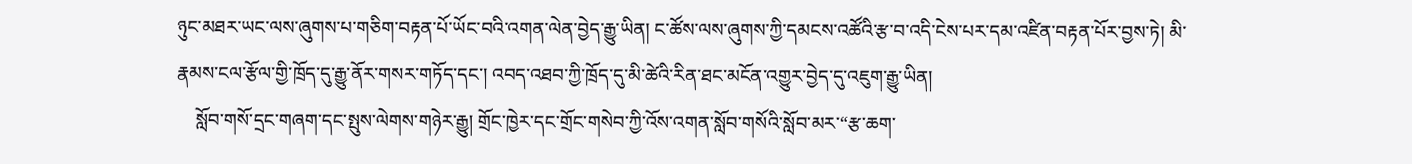ཉུང་མཐར་ཡང་ལས་ཞུགས་པ་གཅིག་བརྟན་པོ་ཡོང་བའི་འགན་ལེན་བྱེད་རྒྱུ་ཡིན། ང་ཚོས་ལས་ཞུགས་ཀྱི་དམངས་འཚོའི་རྩ་བ་འདི་ངེས་པར་དམ་འཛིན་བརྟན་པོར་བྱས་ཏེ། མི་རྣམས་ངལ་རྩོལ་གྱི་ཁྲོད་དུ་རྒྱུ་ནོར་གསར་གཏོད་དང་། འབད་འཐབ་ཀྱི་ཁྲོད་དུ་མི་ཚེའི་རིན་ཐང་མངོན་འགྱུར་བྱེད་དུ་འཇུག་རྒྱུ་ཡིན།
    སློབ་གསོ་དྲང་གཞག་དང་སྤུས་ལེགས་གཉེར་རྒྱུ། གྲོང་ཁྱེར་དང་གྲོང་གསེབ་ཀྱི་འོས་འགན་སློབ་གསོའི་སློབ་མར་“རྩ་ཆག་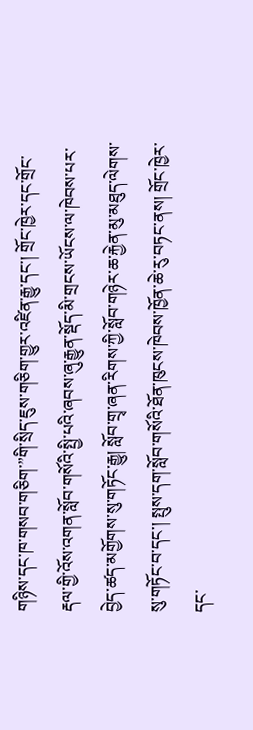གཉིས་དང་ཁ་གསབ་གཅིག་”གི་སྲིད་ཇུས་གཅིག་གྱུར་འཛིན་རྒྱུ་དང་། གྲོང་ཁྱེར་དང་གྲོང་རྡལ་གྱི་འོས་འགན་སློབ་གསོའི་སྤྱི་པའི་ཞབས་ཞུ་རྒྱུན་སྡོད་མི་གྲངས་ཡོངས་ལ་ཁེབས་པར་བྱེད་ཚད་མགྱོགས་སུ་གཏོང་རྒྱུ། སློབ་གྲྭ་ཞན་རིགས་ཀྱི་སློབ་གཉེར་ཆ་རྐྱེན་མུ་མཐུད་ལེགས་སུ་གཏོང་བ་དང་། སྤུས་དག་སློབ་གསོའི་ཐོན་ཁུངས་ཁེབས་ཁྱོན་ཆེ་རུ་བཏང་ནས། གྲོང་ཁྱེར་དང་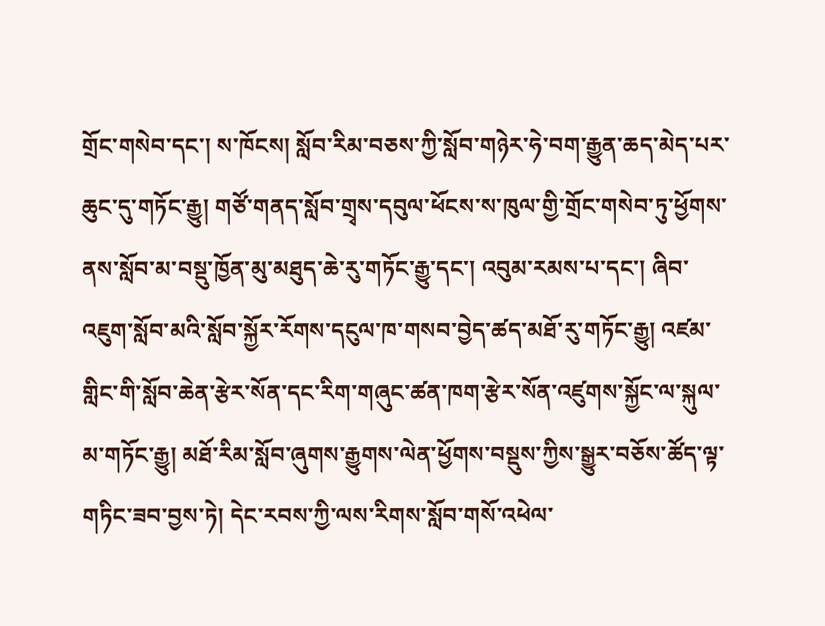གྲོང་གསེབ་དང་། ས་ཁོངས། སློབ་རིམ་བཅས་ཀྱི་སློབ་གཉེར་ཧེ་བག་རྒྱུན་ཆད་མེད་པར་ཆུང་དུ་གཏོང་རྒྱུ། གཙོ་གནད་སློབ་གྲྭས་དབུལ་ཕོངས་ས་ཁུལ་གྱི་གྲོང་གསེབ་ཏུ་ཕྱོགས་ནས་སློབ་མ་བསྡུ་ཁྱོན་མུ་མཐུད་ཆེ་རུ་གཏོང་རྒྱུ་དང་། འབུམ་རམས་པ་དང་། ཞིབ་འཇུག་སློབ་མའི་སློབ་སྐྱོར་རོགས་དངུལ་ཁ་གསབ་བྱེད་ཚད་མཐོ་རུ་གཏོང་རྒྱུ། འཛམ་གླིང་གི་སློབ་ཆེན་རྩེར་སོན་དང་རིག་གཞུང་ཚན་ཁག་རྩེར་སོན་འཛུགས་སྐྱོང་ལ་སྐུལ་མ་གཏོང་རྒྱུ། མཐོ་རིམ་སློབ་ཞུགས་རྒྱུགས་ལེན་ཕྱོགས་བསྡུས་ཀྱིས་སྒྱུར་བཅོས་ཚོད་ལྟ་གཏིང་ཟབ་བྱས་ཏེ། དེང་རབས་ཀྱི་ལས་རིགས་སློབ་གསོ་འཕེལ་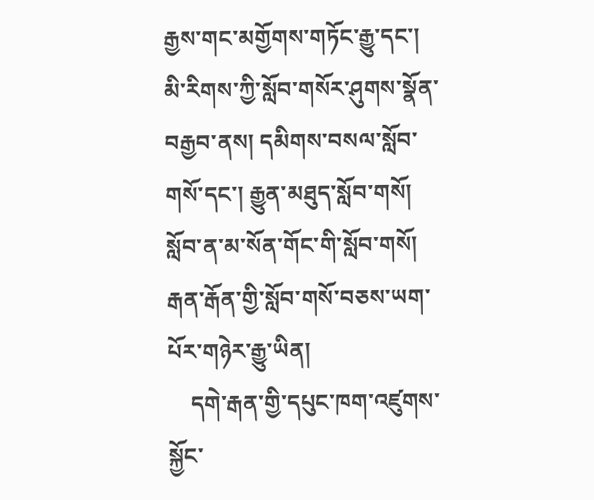རྒྱས་གང་མགྱོགས་གཏོང་རྒྱུ་དང་། མི་རིགས་ཀྱི་སློབ་གསོར་ཤུགས་སྣོན་བརྒྱབ་ནས། དམིགས་བསལ་སློབ་གསོ་དང་། རྒྱུན་མཐུད་སློབ་གསོ། སློབ་ན་མ་སོན་གོང་གི་སློབ་གསོ། རྒན་རྒོན་གྱི་སློབ་གསོ་བཅས་ཡག་པོར་གཉེར་རྒྱུ་ཡིན།
    དགེ་རྒན་གྱི་དཔུང་ཁག་འཛུགས་སྐྱོང་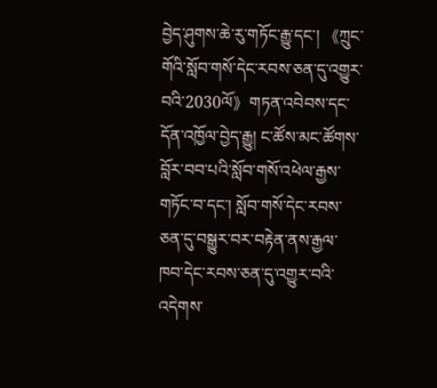བྱེད་ཤུགས་ཆེ་རུ་གཏོང་རྒྱུ་དང་། 《ཀྲུང་གོའི་སློབ་གསོ་དེང་རབས་ཅན་དུ་འགྱུར་བའི་2030ལོ》གཏན་འབེབས་དང་དོན་འཁྱོལ་བྱེད་རྒྱུ། ང་ཚོས་མང་ཚོགས་བློར་བབ་པའི་སློབ་གསོ་འཕེལ་རྒྱས་གཏོང་བ་དང་། སློབ་གསོ་དེང་རབས་ཅན་དུ་བསྒྱུར་བར་བརྟེན་ནས་རྒྱལ་ཁབ་དེང་རབས་ཅན་དུ་འགྱུར་བའི་འདེགས་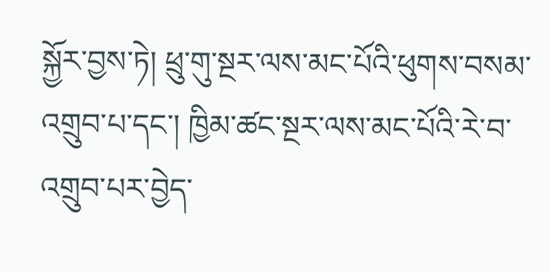སྐྱོར་བྱས་ཏེ། ཕྲུ་གུ་སྔར་ལས་མང་པོའི་ཕུགས་བསམ་འགྲུབ་པ་དང་། ཁྱིམ་ཚང་སྔར་ལས་མང་པོའི་རེ་བ་འགྲུབ་པར་བྱེད་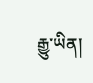རྒྱུ་ཡིན།